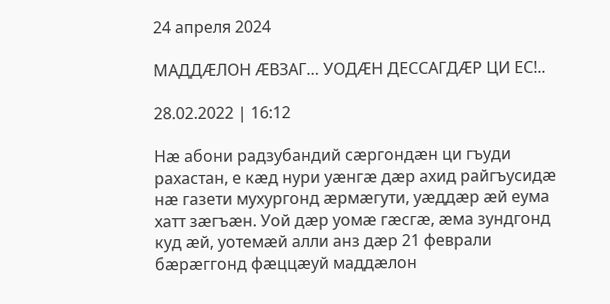24 апреля 2024

МАДДӔЛОН ӔВЗАГ… УОДӔН ДЕССАГДӔР ЦИ ЕС!..

28.02.2022 | 16:12

Нӕ абони радзубандий сӕргондӕн ци гъуди рахастан, е кӕд нури уӕнгӕ дӕр ахид райгъусидӕ нӕ газети мухургонд ӕрмӕгути, уӕддӕр ӕй еума хатт зӕгъӕн. Уой дӕр уомӕ гӕсгӕ, ӕма зундгонд куд ӕй, уотемӕй алли анз дӕр 21 феврали бӕрӕггонд фӕццӕуй маддӕлон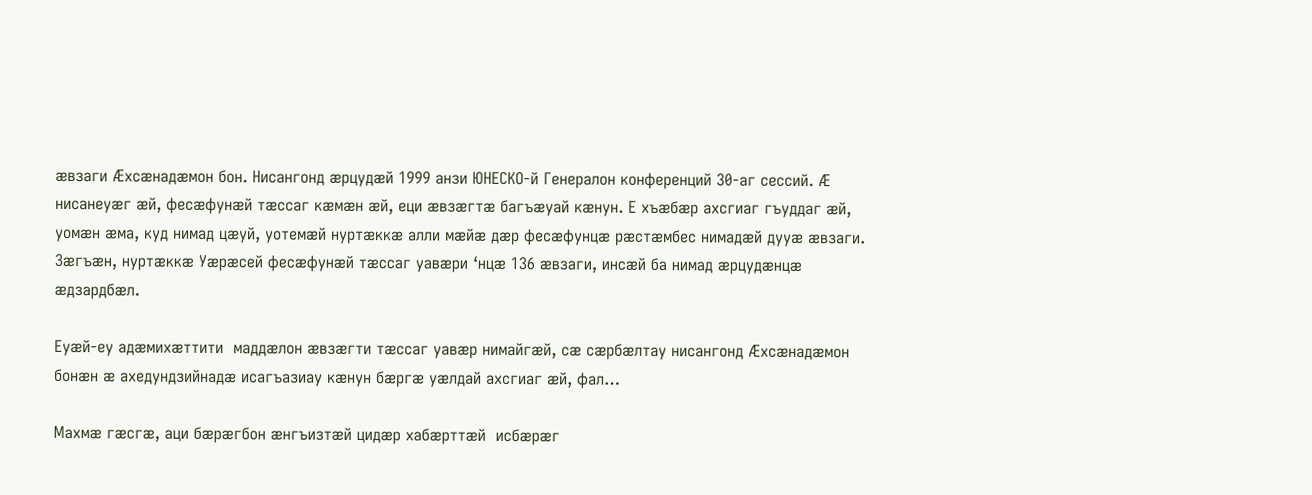ӕвзаги Ӕхсӕнадӕмон бон. Нисангонд ӕрцудӕй 1999 анзи ЮНЕСКО-й Генералон конференций 30-аг сессий. Ӕ нисанеуӕг ӕй, фесӕфунӕй тӕссаг кӕмӕн ӕй, еци ӕвзӕгтӕ багъӕуай кӕнун. Е хъӕбӕр ахсгиаг гъуддаг ӕй, уомӕн ӕма, куд нимад цӕуй, уотемӕй нуртӕккӕ алли мӕйӕ дӕр фесӕфунцӕ рӕстӕмбес нимадӕй дууӕ ӕвзаги. Зӕгъӕн, нуртӕккӕ Уӕрӕсей фесӕфунӕй тӕссаг уавӕри ‘нцӕ 136 ӕвзаги, инсӕй ба нимад ӕрцудӕнцӕ ӕдзардбӕл.

Еуӕй-еу адӕмихӕттити  маддӕлон ӕвзӕгти тӕссаг уавӕр нимайгӕй, сӕ сӕрбӕлтау нисангонд Ӕхсӕнадӕмон бонӕн ӕ ахедундзийнадӕ исагъазиау кӕнун бӕргӕ уӕлдай ахсгиаг ӕй, фал…

Махмӕ гӕсгӕ, аци бӕрӕгбон ӕнгъизтӕй цидӕр хабӕрттӕй  исбӕрӕг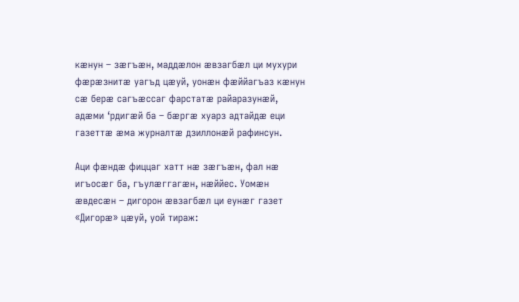кӕнун – зӕгъӕн, маддӕлон ӕвзагбӕл ци мухури фӕрӕзнитӕ уагъд цӕуй, уонӕн фӕййагъаз кӕнун сӕ берӕ сагъӕссаг фарстатӕ райаразунӕй, адӕми ‘рдигӕй ба – бӕргӕ хуарз адтайдӕ еци газеттӕ ӕма журналтӕ дзиллонӕй рафинсун.

Аци фӕндӕ фиццаг хатт нӕ зӕгъӕн, фал нӕ игъосӕг ба, гъулӕггагӕн, нӕййес. Уомӕн ӕвдесӕн – дигорон ӕвзагбӕл ци еунӕг газет «Дигорӕ» цӕуй, уой тираж: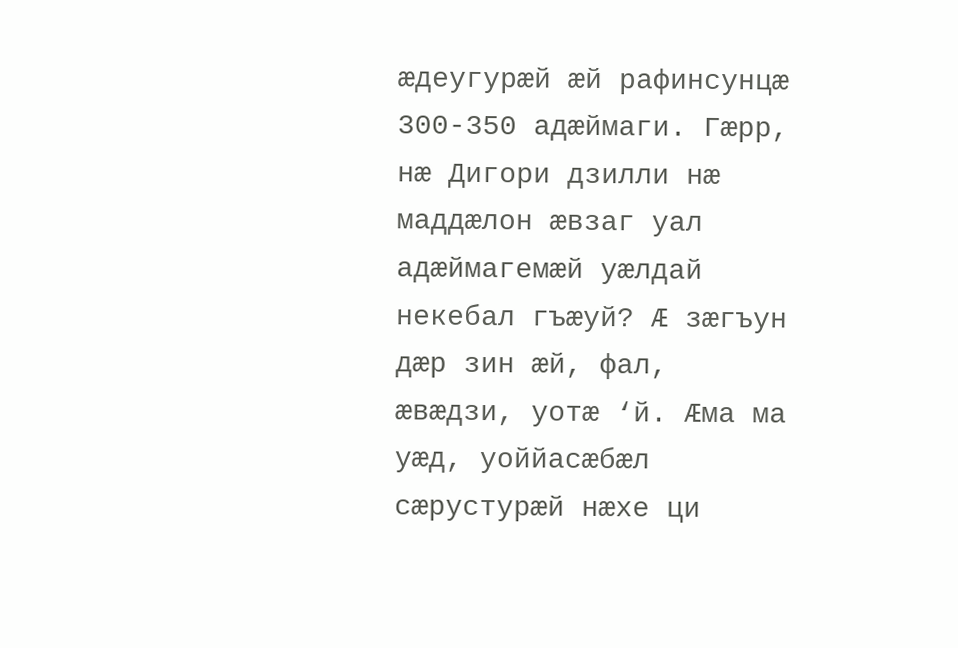ӕдеугурӕй ӕй рафинсунцӕ 300-350 адӕймаги. Гӕрр, нӕ Дигори дзилли нӕ маддӕлон ӕвзаг уал адӕймагемӕй уӕлдай некебал гъӕуй? Ӕ зӕгъун дӕр зин ӕй, фал, ӕвӕдзи, уотӕ ‘й. Ӕма ма уӕд, уоййасӕбӕл сӕрустурӕй нӕхе ци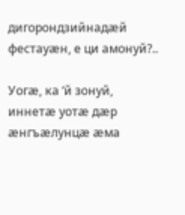дигорондзийнадӕй фестауӕн, е ци амонуй?..

Уогӕ, ка ‘й зонуй, иннетӕ уотӕ дӕр ӕнгъӕлунцӕ ӕма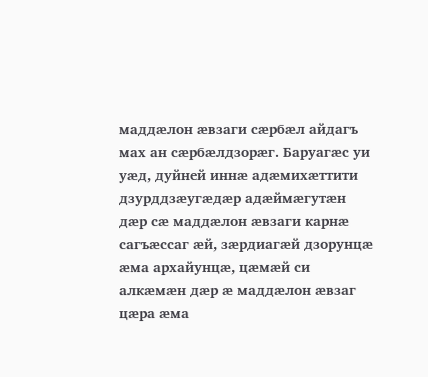маддӕлон ӕвзаги сӕрбӕл айдагъ мах ан сӕрбӕлдзорӕг. Баруагӕс уи уӕд, дуйней иннӕ адӕмихӕттити дзурддзӕугӕдӕр адӕймӕгутӕн дӕр сӕ маддӕлон ӕвзаги карнӕ сагъӕссаг ӕй, зӕрдиагӕй дзорунцӕ ӕма архайунцӕ, цӕмӕй си алкӕмӕн дӕр ӕ маддӕлон ӕвзаг цӕра ӕма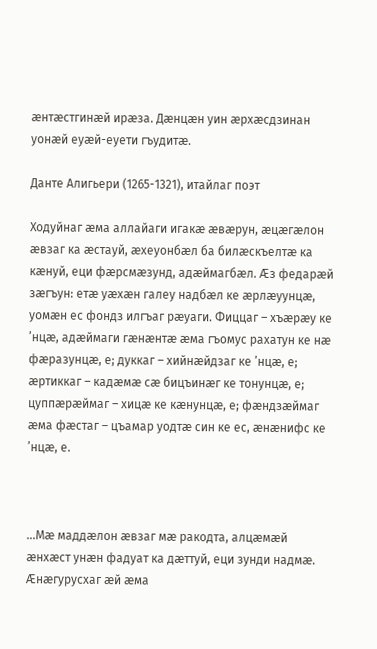ӕнтӕстгинӕй ирӕза. Дӕнцӕн уин ӕрхӕсдзинан уонӕй еуӕй-еуети гъудитӕ.

Данте Алигьери (1265-1321), итайлаг поэт

Ходуйнаг ӕма аллайаги игакӕ ӕвӕрун, ӕцӕгӕлон ӕвзаг ка ӕстауй, ӕхеуонбӕл ба билӕскъелтӕ ка кӕнуй, еци фӕрсмӕзунд, адӕймагбӕл. Ӕз федарӕй зӕгъун: етӕ уӕхӕн галеу надбӕл ке ӕрлӕуунцӕ, уомӕн ес фондз илгъаг рӕуаги. Фиццаг – хъӕрӕу ке ’нцӕ, адӕймаги гӕнӕнтӕ ӕма гъомус рахатун ке нӕ фӕразунцӕ, е; дуккаг – хийнӕйдзаг ке ’нцӕ, е; ӕртиккаг – кадӕмӕ сӕ бицъинӕг ке тонунцӕ, е; цуппӕрӕймаг – хицӕ ке кӕнунцӕ, е; фӕндзӕймаг ӕма фӕстаг – цъамар уодтӕ син ке ес, ӕнӕнифс ке ’нцӕ, е.



…Мӕ маддӕлон ӕвзаг мӕ ракодта, алцӕмӕй ӕнхӕст унӕн фадуат ка дӕттуй, еци зунди надмӕ. Ӕнӕгурусхаг ӕй ӕма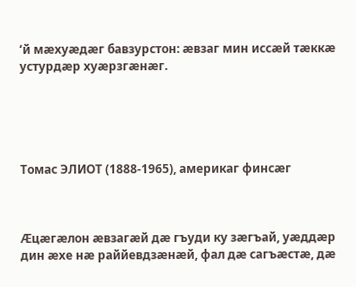‘й мӕхуӕдӕг бавзурстон: ӕвзаг мин иссӕй тӕккӕ устурдӕр хуӕрзгӕнӕг.





Томас ЭЛИОТ (1888-1965), америкаг финсӕг



Ӕцӕгӕлон ӕвзагӕй дӕ гъуди ку зӕгъай, уӕддӕр дин ӕхе нӕ раййевдзӕнӕй, фал дӕ сагъӕстӕ, дӕ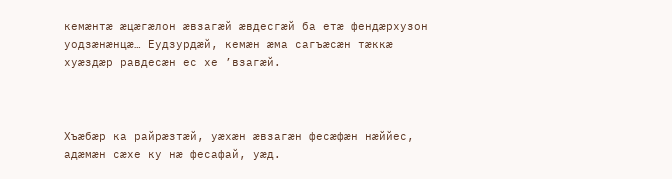кемӕнтӕ ӕцӕгӕлон ӕвзагӕй ӕвдесгӕй ба етӕ фендӕрхузон уодзӕнӕнцӕ… Еудзурдӕй, кемӕн ӕма сагъӕсӕн тӕккӕ хуӕздӕр равдесӕн ес хе ’взагӕй.



Хъӕбӕр ка райрӕзтӕй, уӕхӕн ӕвзагӕн фесӕфӕн нӕййес, адӕмӕн сӕхе ку нӕ фесафай, уӕд.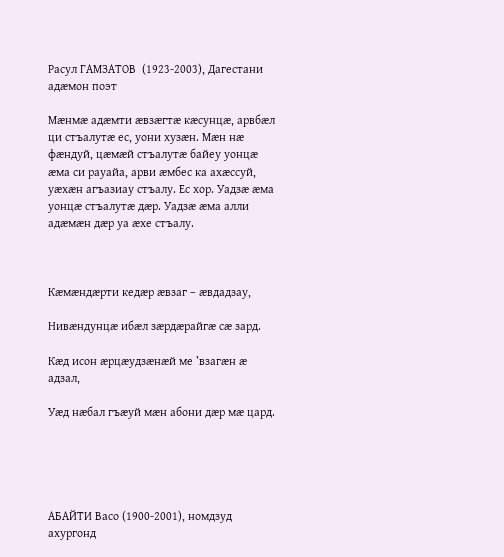Расул ГАМЗАТОВ  (1923-2003), Дагестани адӕмон поэт

Мӕнмӕ адӕмти ӕвзӕгтӕ кӕсунцӕ, арвбӕл ци стъалутӕ ес, уони хузӕн. Мӕн нӕ фӕндуй, цӕмӕй стъалутӕ байеу уонцӕ ӕма си рауайа, арви ӕмбес ка ахӕссуй, уӕхӕн агъазиау стъалу. Ес хор. Уадзӕ ӕма уонцӕ стъалутӕ дӕр. Уадзӕ ӕма алли адӕмӕн дӕр уа ӕхе стъалу.



Кӕмӕндӕрти кедӕр ӕвзаг – ӕвдадзау,

Нивӕндунцӕ ибӕл зӕрдӕрайгӕ сӕ зард.

Кӕд исон ӕрцӕудзӕнӕй ме ’взагӕн ӕ адзал,

Уӕд нӕбал гъӕуй мӕн абони дӕр мӕ цард.





АБАЙТИ Васо (1900-2001), номдзуд ахургонд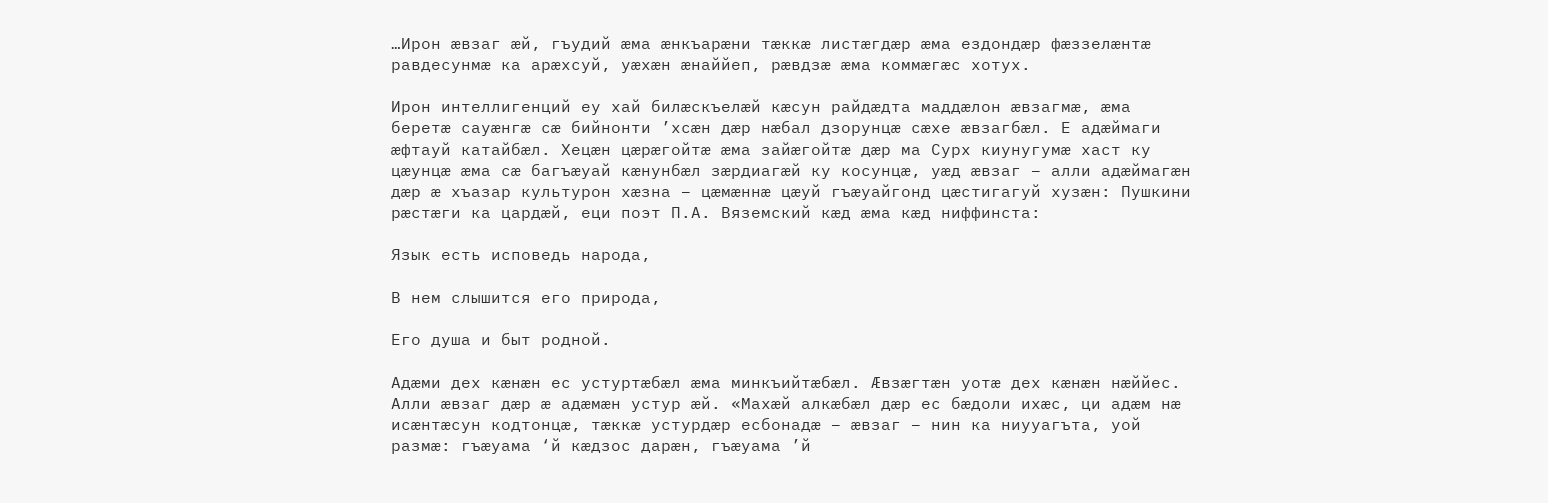…Ирон ӕвзаг ӕй, гъудий ӕма ӕнкъарӕни тӕккӕ листӕгдӕр ӕма ездондӕр фӕззелӕнтӕ равдесунмӕ ка арӕхсуй, уӕхӕн ӕнаййеп, рӕвдзӕ ӕма коммӕгӕс хотух.

Ирон интеллигенций еу хай билӕскъелӕй кӕсун райдӕдта маддӕлон ӕвзагмӕ, ӕма беретӕ сауӕнгӕ сӕ бийнонти ’хсӕн дӕр нӕбал дзорунцӕ сӕхе ӕвзагбӕл. Е адӕймаги ӕфтауй катайбӕл. Хецӕн цӕрӕгойтӕ ӕма зайӕгойтӕ дӕр ма Сурх киунугумӕ хаст ку цӕунцӕ ӕма сӕ багъӕуай кӕнунбӕл зӕрдиагӕй ку косунцӕ, уӕд ӕвзаг – алли адӕймагӕн дӕр ӕ хъазар культурон хӕзна – цӕмӕннӕ цӕуй гъӕуайгонд цӕстигагуй хузӕн: Пушкини рӕстӕги ка цардӕй, еци поэт П.А. Вяземский кӕд ӕма кӕд ниффинста:

Язык есть исповедь народа,

В нем слышится его природа,

Его душа и быт родной.

Адӕми дех кӕнӕн ес устуртӕбӕл ӕма минкъийтӕбӕл. Ӕвзӕгтӕн уотӕ дех кӕнӕн нӕййес. Алли ӕвзаг дӕр ӕ адӕмӕн устур ӕй. «Махӕй алкӕбӕл дӕр ес бӕдоли ихӕс, ци адӕм нӕ исӕнтӕсун кодтонцӕ, тӕккӕ устурдӕр есбонадӕ – ӕвзаг – нин ка ниууагъта, уой размӕ: гъӕуама ‘й кӕдзос дарӕн, гъӕуама ’й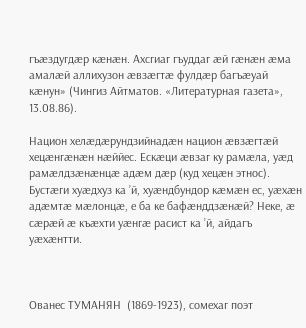гъӕздугдӕр кӕнӕн. Ахсгиаг гъуддаг ӕй гӕнӕн ӕма амалӕй аллихузон ӕвзӕгтӕ фулдӕр багъӕуай кӕнун» (Чингиз Айтматов. «Литературная газета», 13.08.86).

Национ хелӕдӕрундзийнадӕн национ ӕвзӕгтӕй хецӕнгӕнӕн нӕййес. Ескӕци ӕвзаг ку рамӕла, уӕд рамӕлдзӕнӕнцӕ адӕм дӕр (куд хецӕн этнос). Бустӕги хуӕдхуз ка ’й, хуӕндбундор кӕмӕн ес, уӕхӕн адӕмтӕ мӕлонцӕ, е ба ке бафӕнддзӕнӕй? Неке, ӕ сӕрӕй ӕ къӕхти уӕнгӕ расист ка ’й, айдагъ уӕхӕнтти.



Ованес ТУМАНЯН  (1869-1923), сомехаг поэт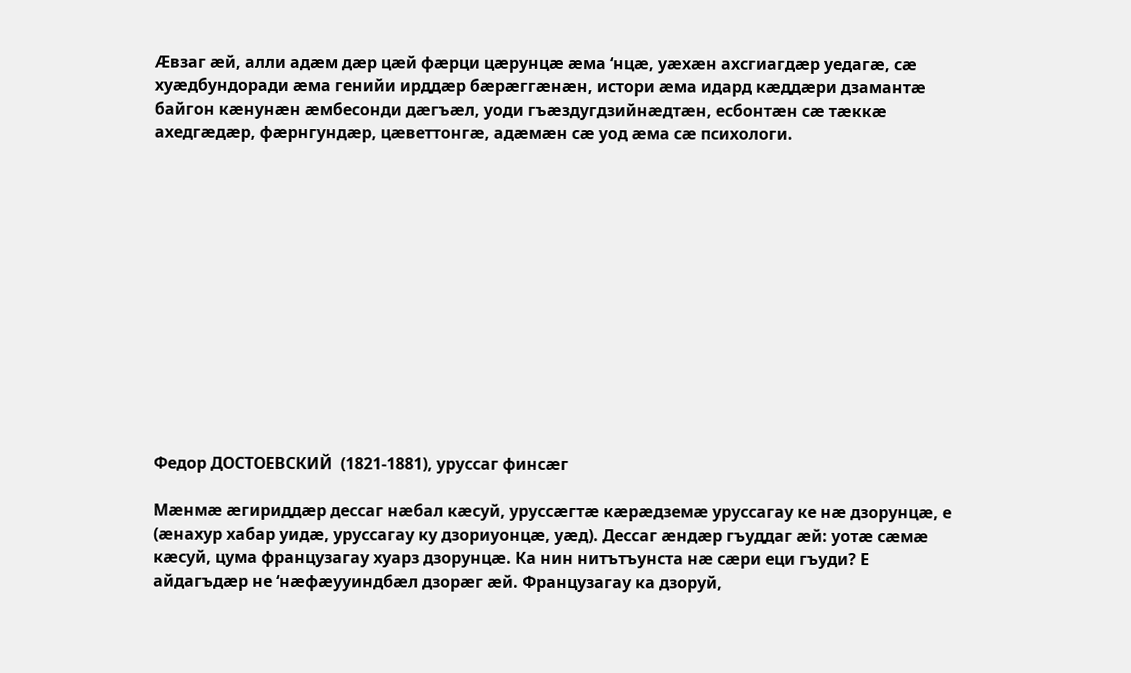Ӕвзаг ӕй, алли адӕм дӕр цӕй фӕрци цӕрунцӕ ӕма ‘нцӕ, уӕхӕн ахсгиагдӕр уедагӕ, сӕ хуӕдбундоради ӕма генийи ирддӕр бӕрӕггӕнӕн, истори ӕма идард кӕддӕри дзамантӕ байгон кӕнунӕн ӕмбесонди дӕгъӕл, уоди гъӕздугдзийнӕдтӕн, есбонтӕн сӕ тӕккӕ ахедгӕдӕр, фӕрнгундӕр, цӕветтонгӕ, адӕмӕн сӕ уод ӕма сӕ психологи.













Федор ДОСТОЕВСКИЙ  (1821-1881), уруссаг финсӕг

Мӕнмӕ ӕгириддӕр дессаг нӕбал кӕсуй, уруссӕгтӕ кӕрӕдземӕ уруссагау ке нӕ дзорунцӕ, е (ӕнахур хабар уидӕ, уруссагау ку дзориуонцӕ, уӕд). Дессаг ӕндӕр гъуддаг ӕй: уотӕ сӕмӕ кӕсуй, цума французагау хуарз дзорунцӕ. Ка нин нитътъунста нӕ сӕри еци гъуди? Е айдагъдӕр не ‘нӕфӕууиндбӕл дзорӕг ӕй. Французагау ка дзоруй,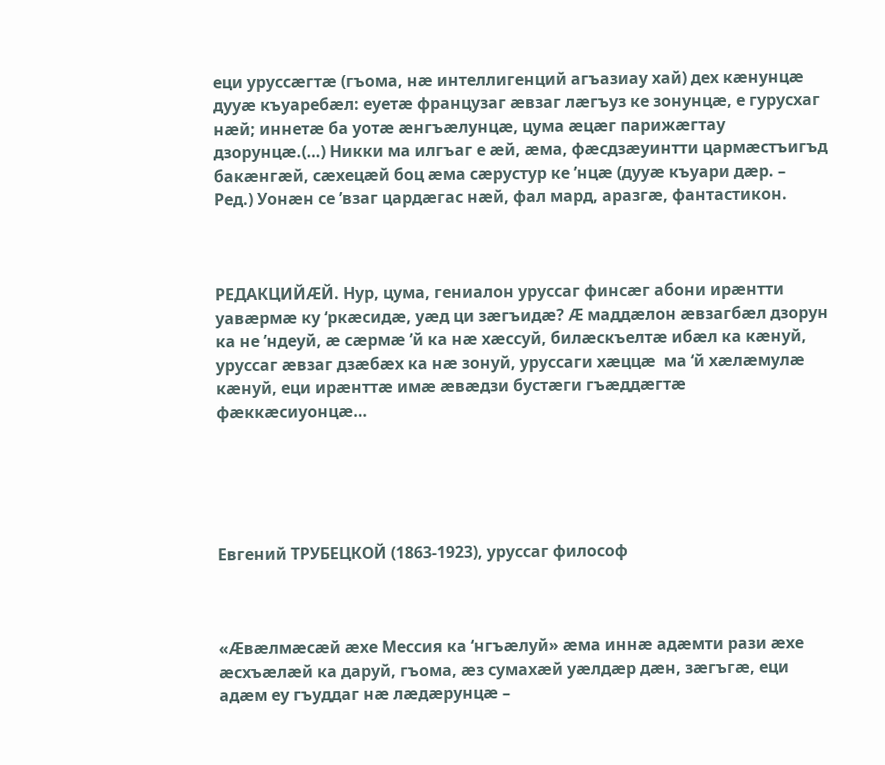еци уруссӕгтӕ (гъома, нӕ интеллигенций агъазиау хай) дех кӕнунцӕ дууӕ къуаребӕл: еуетӕ французаг ӕвзаг лӕгъуз ке зонунцӕ, е гурусхаг нӕй; иннетӕ ба уотӕ ӕнгъӕлунцӕ, цума ӕцӕг парижӕгтау дзорунцӕ.(…) Никки ма илгъаг е ӕй, ӕма, фӕсдзӕуинтти цармӕстъигъд бакӕнгӕй, сӕхецӕй боц ӕма сӕрустур ке ’нцӕ (дууӕ къуари дӕр. – Ред.) Уонӕн се ’взаг цардӕгас нӕй, фал мард, аразгӕ, фантастикон.



РЕДАКЦИЙӔЙ. Нур, цума, гениалон уруссаг финсӕг абони ирӕнтти уавӕрмӕ ку ‘ркӕсидӕ, уӕд ци зӕгъидӕ? Ӕ маддӕлон ӕвзагбӕл дзорун ка не ’ндеуй, ӕ сӕрмӕ ’й ка нӕ хӕссуй, билӕскъелтӕ ибӕл ка кӕнуй, уруссаг ӕвзаг дзӕбӕх ка нӕ зонуй, уруссаги хӕццӕ  ма ‘й хӕлӕмулӕ кӕнуй, еци ирӕнттӕ имӕ ӕвӕдзи бустӕги гъӕддӕгтӕ фӕккӕсиуонцӕ…





Евгений ТРУБЕЦКОЙ (1863-1923), уруссаг философ



«Ӕвӕлмӕсӕй ӕхе Мессия ка ‘нгъӕлуй» ӕма иннӕ адӕмти рази ӕхе ӕсхъӕлӕй ка даруй, гъома, ӕз сумахӕй уӕлдӕр дӕн, зӕгъгӕ, еци адӕм еу гъуддаг нӕ лӕдӕрунцӕ –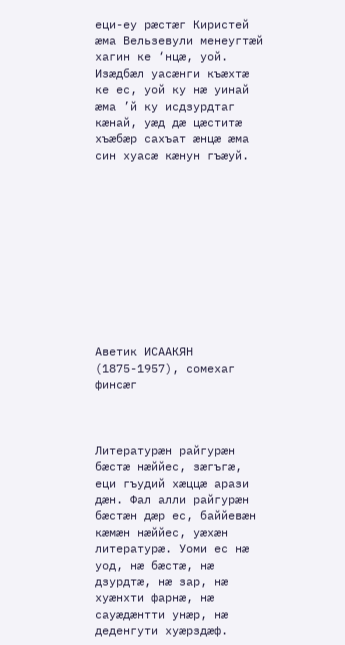еци-еу рӕстӕг Киристей ӕма Вельзевули менеугтӕй хагин ке ‘нцӕ, уой. Изӕдбӕл уасӕнги къӕхтӕ ке ес, уой ку нӕ уинай ӕма ’й ку исдзурдтаг кӕнай, уӕд дӕ цӕститӕ хъӕбӕр сахъат ӕнцӕ ӕма син хуасӕ кӕнун гъӕуй.











Аветик ИСААКЯН (1875-1957), сомехаг финсӕг



Литературӕн райгурӕн бӕстӕ нӕййес, зӕгъгӕ, еци гъудий хӕццӕ арази дӕн. Фал алли райгурӕн бӕстӕн дӕр ес, баййевӕн кӕмӕн нӕййес, уӕхӕн литературӕ. Уоми ес нӕ уод, нӕ бӕстӕ, нӕ дзурдтӕ, нӕ зар, нӕ хуӕнхти фарнӕ, нӕ сауӕдӕнтти унӕр, нӕ деденгути хуӕрздӕф.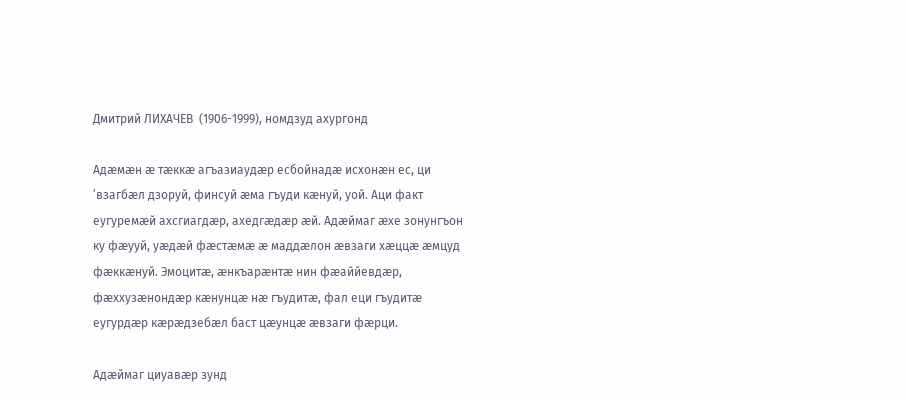Дмитрий ЛИХАЧЕВ  (1906-1999), номдзуд ахургонд

Адӕмӕн ӕ тӕккӕ агъазиаудӕр есбойнадӕ исхонӕн ес, ци ’взагбӕл дзоруй, финсуй ӕма гъуди кӕнуй, уой. Аци факт еугуремӕй ахсгиагдӕр, ахедгӕдӕр ӕй. Адӕймаг ӕхе зонунгъон ку фӕууй, уӕдӕй фӕстӕмӕ ӕ маддӕлон ӕвзаги хӕццӕ ӕмцуд фӕккӕнуй. Эмоцитӕ, ӕнкъарӕнтӕ нин фӕаййевдӕр, фӕххузӕнондӕр кӕнунцӕ нӕ гъудитӕ, фал еци гъудитӕ еугурдӕр кӕрӕдзебӕл баст цӕунцӕ ӕвзаги фӕрци.

Адӕймаг циуавӕр зунд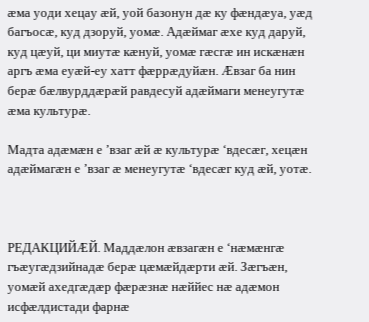ӕма уоди хецау ӕй, уой базонун дӕ ку фӕндӕуа, уӕд багъосӕ, куд дзоруй, уомӕ. Адӕймаг ӕхе куд даруй, куд цӕуй, ци миутӕ кӕнуй, уомӕ гӕсгӕ ин искӕнӕн аргъ ӕма еуӕй-еу хатт фӕррӕдуйӕн. Ӕвзаг ба нин берӕ бӕлвурддӕрӕй равдесуй адӕймаги менеугутӕ ӕма культурӕ.

Мадта адӕмӕн е ’взаг ӕй ӕ культурӕ ‘вдесӕг, хецӕн адӕймагӕн е ’взаг ӕ менеугутӕ ‘вдесӕг куд ӕй, уотӕ.



РЕДАКЦИЙӔЙ. Маддӕлон ӕвзагӕн е ‘нӕмӕнгӕ гъӕугӕдзийнадӕ берӕ цӕмӕйдӕрти ӕй. Зӕгъӕн, уомӕй ахедгӕдӕр фӕрӕзнӕ нӕййес нӕ адӕмон исфӕлдистади фарнӕ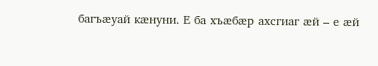багъӕуай кӕнуни. Е ба хъӕбӕр ахсгиаг ӕй – е ӕй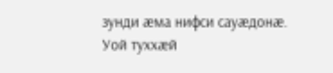зунди ӕма нифси сауӕдонӕ. Уой туххӕй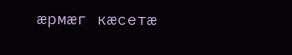ӕрмӕг кӕсетӕ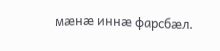мӕнӕ иннӕ фарсбӕл.